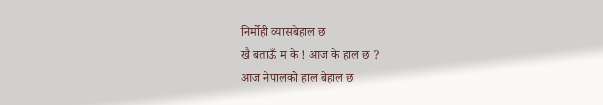निर्मोही व्यासबेहाल छ
खै बताऊँ म के ! आज के हाल छ ?
आज नेपालको हाल बेहाल छ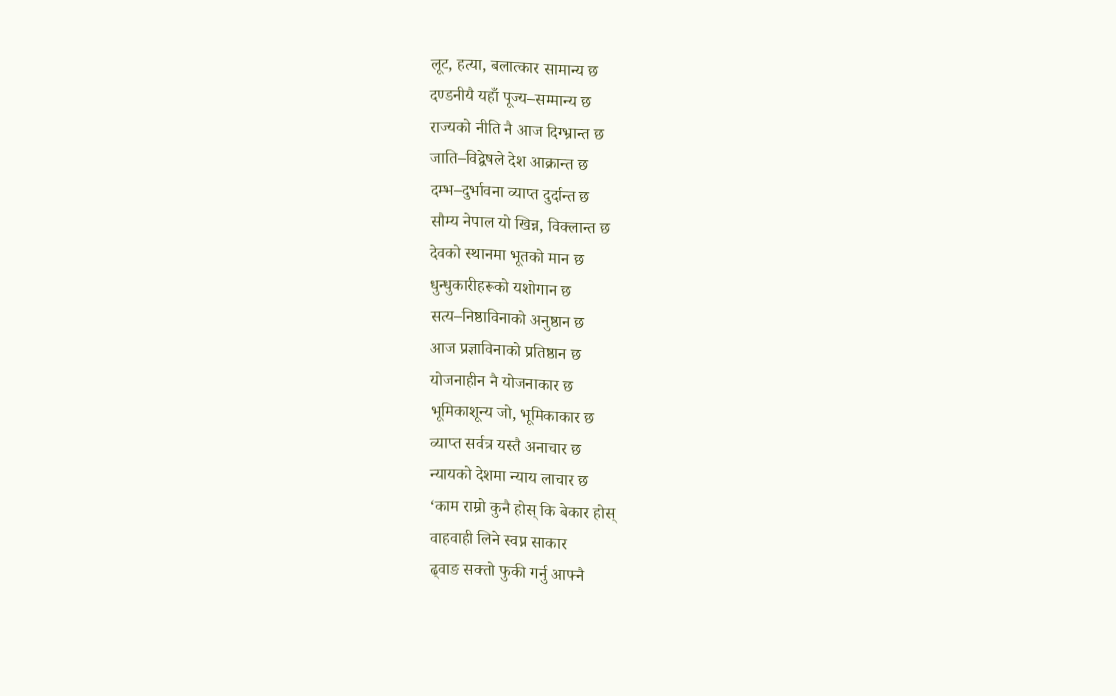लूट, हत्या, बलात्कार सामान्य छ
दण्डनीयै यहाँ पूज्य–सम्मान्य छ
राज्यको नीति नै आज दिग्भ्रान्त छ
जाति–विद्वेषले देश आक्रान्त छ
दम्भ–दुर्भावना व्याप्त दुर्दान्त छ
सौम्य नेपाल यो खिन्न, विक्लान्त छ
देवको स्थानमा भूतको मान छ
धुन्धुकारीहरूको यशोगान छ
सत्य–निष्ठाविनाको अनुष्ठान छ
आज प्रज्ञाविनाको प्रतिष्ठान छ
योजनाहीन नै योजनाकार छ
भूमिकाशून्य जो, भूमिकाकार छ
व्याप्त सर्वत्र यस्तै अनाचार छ
न्यायको देशमा न्याय लाचार छ
‘काम राम्रो कुनै होस् कि बेकार होस्
वाहवाही लिने स्वप्न साकार
ढ्वाङ सक्तो फुकी गर्नु आफ्नै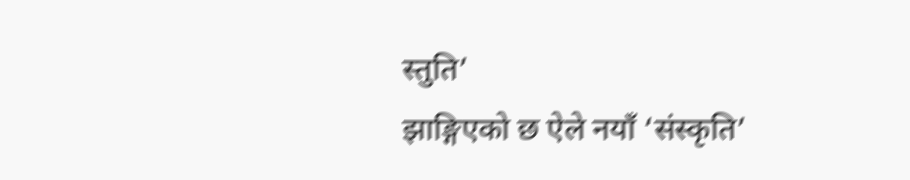स्तुति’
झाङ्गिएको छ ऐले नयाँ ‘संस्कृति’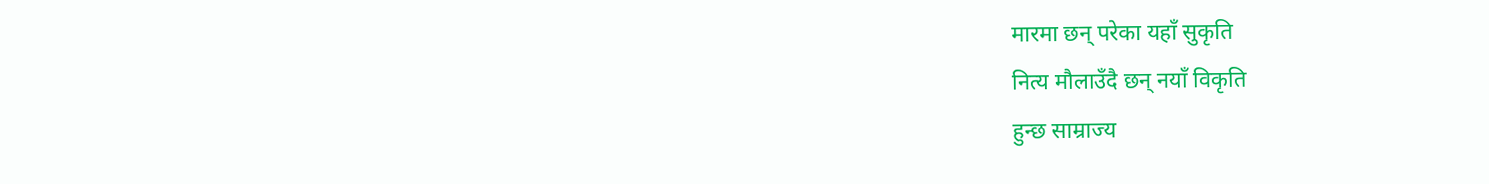मारमा छन् परेका यहाँ सुकृति
नित्य मौलाउँदै छन् नयाँ विकृति
हुन्छ साम्राज्य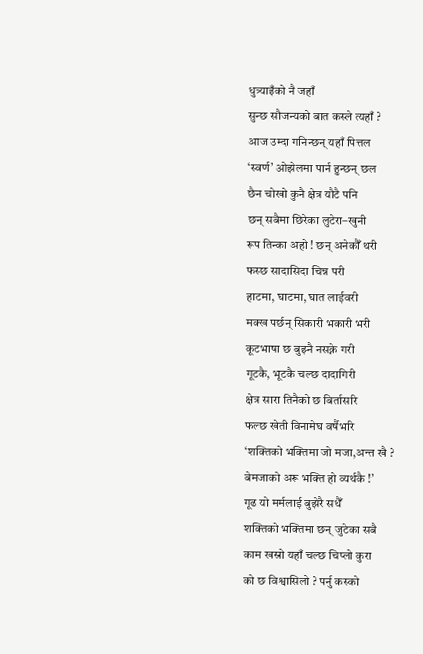धुत्र्याइँको नै जहाँ
सुन्छ सौजन्यको बात कस्ले त्यहाँ ?
आज उम्दा गनिन्छन् यहाँ पित्तल
‘स्वर्ण’ ओझेलमा पार्न हुन्छन् छल
छैन चोखो कुनै क्षेत्र यौटै पनि
छन् सबैमा छिरेका लुटेरा–खुनी
रूप तिन्का अहो ! छन् अनेकौँ थरी
फस्छ सादासिदा चिन्न परी
हाटमा, घाटमा, घात लाईवरी
मक्ख पर्छन् सिकारी भकारी भरी
कूटभाषा छ बुझ्नै नसक्ने गरी
गूटकै, भूटकै चल्छ दादागिरी
क्षेत्र सारा तिनैको छ बिर्तासरि
फल्छ खेती विनामेघ वर्षैभरि
‘शक्तिको भक्तिमा जो मजा,अन्त खै ?
बेमजाको अरू भक्ति हो व्यर्थकै !’
गूढ यो मर्मलाई बुझेरै सधैँ
शक्तिको भक्तिमा छन् जुटेका सबै
काम खस्रो यहाँ चल्छ चिप्लो कुरा
को छ विश्वासिलो ? पर्नु कस्को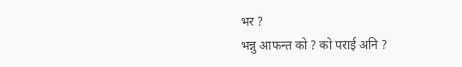भर ?
भन्नु आफन्त को ? को पराई अनि ?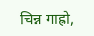चिन्न गाह्रो,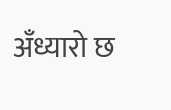अँध्यारो छ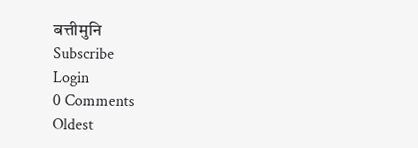बत्तीमुनि
Subscribe
Login
0 Comments
Oldest